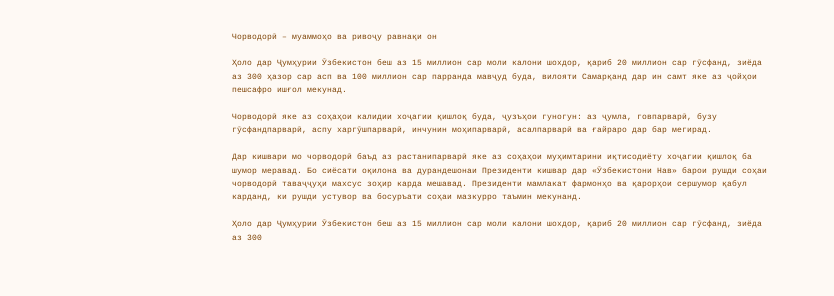Чорводорӣ – муаммоҳо ва ривоҷу равнақи он

Ҳоло дар Ҷумҳурии Ӯзбекистон беш аз 15 миллион сар моли калони шохдор, қариб 20 миллион сар гӯсфанд, зиёда аз 300 ҳазор сар асп ва 100 миллион сар парранда мавҷуд буда, вилояти Самарқанд дар ин самт яке аз ҷойҳои пешсафро ишғол мекунад.

Чорводорӣ яке аз соҳаҳои калидии хоҷагии қишлоқ буда, ҷузъҳои гуногун: аз ҷумла, говпарварӣ, бузу гӯсфандпарварӣ, аспу харгӯшпарварӣ, инчунин моҳипарварӣ, асалпарварӣ ва ғайраро дар бар мегирад.

Дар кишвари мо чорводорӣ баъд аз растанипарварӣ яке аз соҳаҳои муҳимтарини иқтисодиёту хоҷагии қишлоқ ба шумор меравад. Бо сиёсати оқилона ва дурандешонаи Президенти кишвар дар «Ӯзбекистони Нав» барои рушди соҳаи чорводорӣ таваҷҷуҳи махсус зоҳир карда мешавад. Президенти мамлакат фармонҳо ва қарорҳои сершумор қабул карданд, ки рушди устувор ва босуръати соҳаи мазкурро таъмин мекунанд.

Ҳоло дар Ҷумҳурии Ӯзбекистон беш аз 15 миллион сар моли калони шохдор, қариб 20 миллион сар гӯсфанд, зиёда аз 300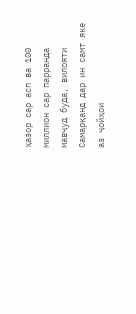ҳазор сар асп ва 100 миллион сар парранда мавҷуд буда, вилояти Самарқанд дар ин самт яке аз ҷойҳои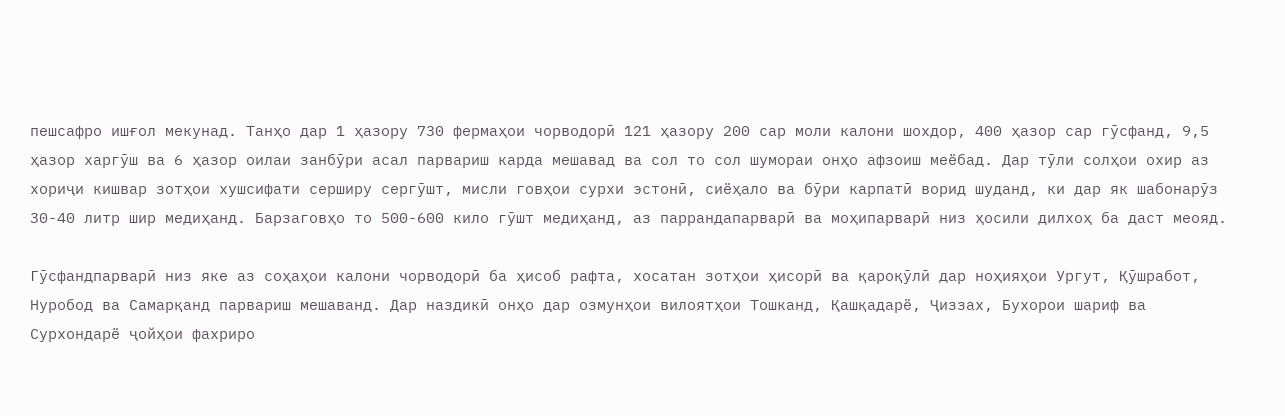пешсафро ишғол мекунад. Танҳо дар 1 ҳазору 730 фермаҳои чорводорӣ 121 ҳазору 200 сар моли калони шохдор, 400 ҳазор сар гӯсфанд, 9,5 ҳазор харгӯш ва 6 ҳазор оилаи занбӯри асал парвариш карда мешавад ва сол то сол шумораи онҳо афзоиш меёбад. Дар тӯли солҳои охир аз хориҷи кишвар зотҳои хушсифати серширу сергӯшт, мисли говҳои сурхи эстонӣ, сиёҳало ва бӯри карпатӣ ворид шуданд, ки дар як шабонарӯз 30-40 литр шир медиҳанд. Барзаговҳо то 500-600 кило гӯшт медиҳанд, аз паррандапарварӣ ва моҳипарварӣ низ ҳосили дилхоҳ ба даст меояд.

Гӯсфандпарварӣ низ яке аз соҳаҳои калони чорводорӣ ба ҳисоб рафта, хосатан зотҳои ҳисорӣ ва қароқӯлӣ дар ноҳияҳои Ургут, Қӯшработ, Нуробод ва Самарқанд парвариш мешаванд. Дар наздикӣ онҳо дар озмунҳои вилоятҳои Тошканд, Қашқадарё, Ҷиззах, Бухорои шариф ва Сурхондарё ҷойҳои фахриро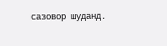сазовор шуданд.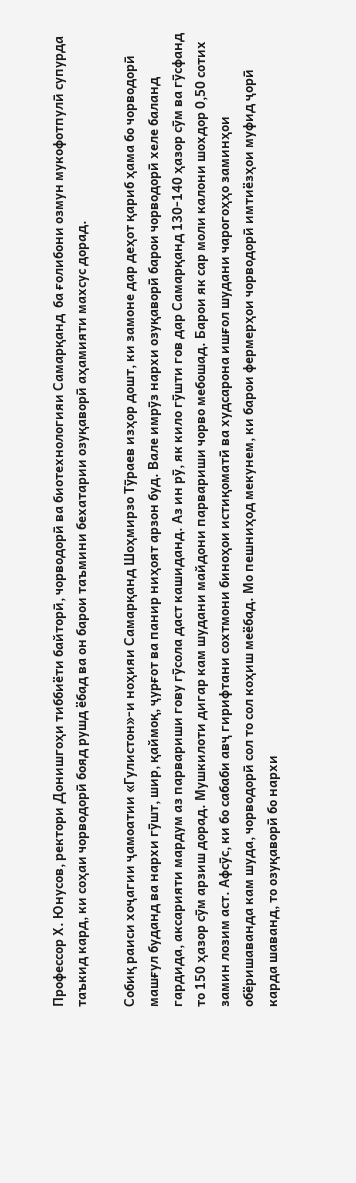Профессор Х. Юнусов, ректори Донишгоҳи тиббиёти байторӣ, чорводорӣ ва биотехнологияи Самарқанд  ба ғолибони озмун мукофотпулӣ супурда таъкид кард, ки соҳаи чорводорӣ бояд рушд ёбад ва он барои таъмини бехатарии озуқаворӣ аҳамияти махсус дорад.

Собиқ раиси хоҷагии ҷамоатии «Гулистон»-и ноҳияи Самарқанд Шоҳмирзо Тӯраев изҳор дошт, ки замоне дар деҳот қариб ҳама бо чорводорӣ машғул буданд ва нархи гӯшт, шир, қаймоқ, ҷурғот ва панир ниҳоят арзон буд. Вале имрӯз нархи озуқаворӣ барои чорводорӣ хеле баланд гардида, аксарияти мардум аз парвариши гову гӯсола даст кашиданд. Аз ин рӯ, як кило гӯшти гов дар Самарқанд 130-140 ҳазор сӯм ва гӯсфанд то 150 ҳазор сӯм арзиш дорад. Мушкилоти дигар кам шудани майдони парвариши чорво мебошад. Барои як сар моли калони шохдор 0,50 сотих замин лозим аст. Афсӯс, ки бо сабаби авҷ гирифтани сохтмони биноҳои истиқоматӣ ва худсарона ишғол шудани чарогоҳҳо заминҳои обёришаванда кам шуда, чорводорӣ сол то сол коҳиш меёбад. Мо пешниҳод мекунем, ки барои фермерҳои чорводорӣ имтиёзҳои муфид ҷорӣ карда шаванд, то озуқаворӣ бо нархи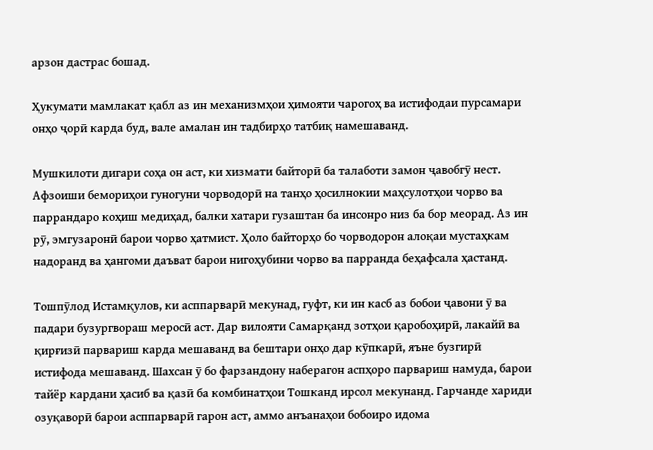арзон дастрас бошад.

Ҳукумати мамлакат қабл аз ин механизмҳои ҳимояти чарогоҳ ва истифодаи пурсамари онҳо ҷорӣ карда буд, вале амалан ин тадбирҳо татбиқ намешаванд.

Мушкилоти дигари соҳа он аст, ки хизмати байторӣ ба талаботи замон ҷавобгӯ нест. Афзоиши бемориҳои гуногуни чорводорӣ на танҳо ҳосилнокии маҳсулотҳои чорво ва паррандаро коҳиш медиҳад, балки хатари гузаштан ба инсонро низ ба бор меорад. Аз ин рӯ, эмгузаронӣ барои чорво ҳатмист. Ҳоло байторҳо бо чорводорон алоқаи мустаҳкам надоранд ва ҳангоми даъват барои нигоҳубини чорво ва парранда беҳафсала ҳастанд.

Тошпӯлод Истамқулов, ки асппарварӣ мекунад, гуфт, ки ин касб аз бобои ҷавони ӯ ва падари бузургвораш меросӣ аст. Дар вилояти Самарқанд зотҳои қаробоҳирӣ, лакайӣ ва қирғизӣ парвариш карда мешаванд ва бештари онҳо дар кӯпкарӣ, яъне бузгирӣ истифода мешаванд. Шахсан ӯ бо фарзандону наберагон аспҳоро парвариш намуда, барои тайёр кардани ҳасиб ва қазӣ ба комбинатҳои Тошканд ирсол мекунанд. Гарчанде хариди озуқаворӣ барои асппарварӣ гарон аст, аммо анъанаҳои бобоиро идома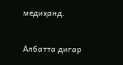медиҳанд.

Албатта дигар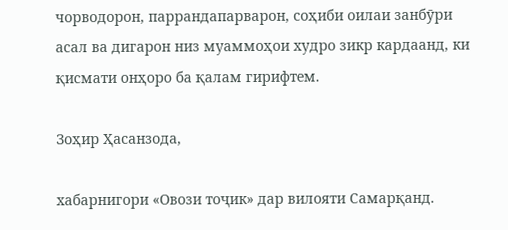чорводорон, паррандапарварон, соҳиби оилаи занбӯри асал ва дигарон низ муаммоҳои худро зикр кардаанд, ки қисмати онҳоро ба қалам гирифтем.

Зоҳир Ҳасанзода,

хабарнигори «Овози тоҷик» дар вилояти Самарқанд.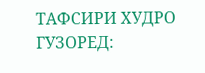ТАФСИРИ ХУДРО ГУЗОРЕД: